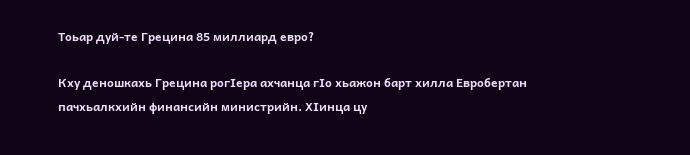Тоьар дуй-те Грецина 85 миллиард евро?

Кху деношкахь Грецина рогIера ахчанца гIо хьажон барт хилла Евробертан пачхьалкхийн финансийн министрийн. ХIинца цу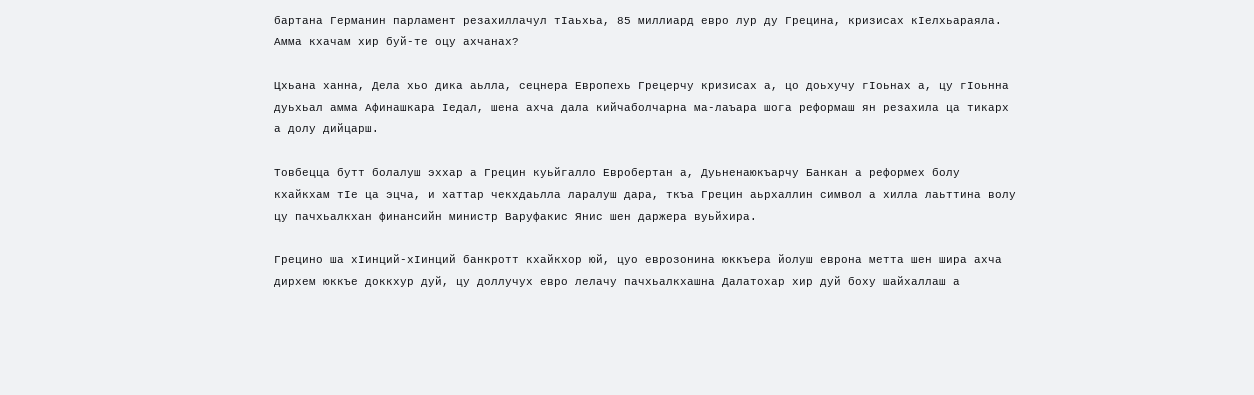бартана Германин парламент резахиллачул тIаьхьа, 85 миллиард евро лур ду Грецина, кризисах кIелхьараяла. Амма кхачам хир буй-те оцу ахчанах?

Цхьана ханна, Дела хьо дика аьлла, сецнера Европехь Грецерчу кризисах а, цо доьхучу гIоьнах а, цу гIоьнна дуьхьал амма Афинашкара Iедал, шена ахча дала кийчаболчарна ма-лаъара шога реформаш ян резахила ца тикарх а долу дийцарш.

Товбецца бутт болалуш эххар а Грецин куьйгалло Евробертан а, Дуьненаюкъарчу Банкан а реформех болу кхайкхам тIе ца эцча, и хаттар чекхдаьлла ларалуш дара, ткъа Грецин аьрхаллин символ а хилла лаьттина волу цу пачхьалкхан финансийн министр Варуфакис Янис шен даржера вуьйхира.

Грецино ша хIинций-хIинций банкротт кхайкхор юй, цуо еврозонина юккъера йолуш еврона метта шен шира ахча дирхем юккъе доккхур дуй, цу доллучух евро лелачу пачхьалкхашна Далатохар хир дуй боху шайхаллаш а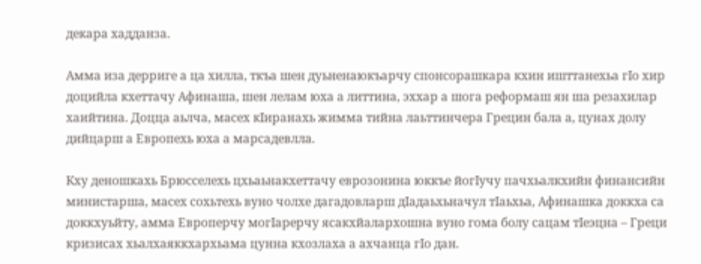декара хадданза.

Амма иза дерриге а ца хилла, ткъа шен дуьненаюкъарчу спонсорашкара кхин ишттанехьа гIо хир доцийла кхеттачу Афинаша, шен лелам юха а литтина, эххар а шога реформаш ян ша резахилар хаийтина. Доцца аьлча, масех кIиранахь жимма тийна лаьттинчера Грецин бала а, цунах долу дийцарш а Европехь юха а марсадевлла.

Кху деношкахь Брюсселехь цхьаьнакхеттачу еврозонина юккъе йогIучу пачхьалкхийн финансийн министарша, масех сохьтехь вуно чолхе дагадовларш дIадаьхьначул тIаьхьа, Афинашка доккха са доккхуьйту, амма Европерчу могIарерчу ясакхйалархошна вуно гома болу сацам тIеэцна – Греци кризисах хьалхаяккхархьама цунна кхозлаха а ахчанца гIо дан.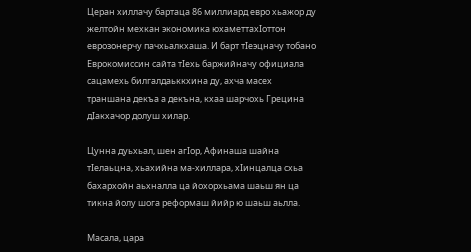Церан хиллачу бартаца 86 миллиард евро хьажор ду желтойн мехкан экономика юхаметтахIоттон еврозонерчу пачхьалкхаша. И барт тIеэцначу тобано Еврокомиссин сайта тIехь баржийначу официала сацамехь билгалдаьккхина ду, ахча масех траншана декъа а декъна, кхаа шарчохь Грецина дIакхачор долуш хилар.

Цунна дуьхьал, шен агIор, Афинаша шайна тIелаьцна, хьахийна ма-хиллара, хIинцалца схьа бахархойн аьхналла ца йохорхьама шаьш ян ца тикна йолу шога реформаш йийр ю шаьш аьлла.

Масала, цара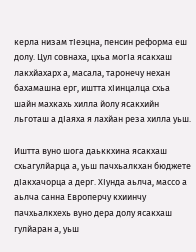керла низам тIеэцна, пенсин реформа еш долу. Цул совнаха, цхьа могIа ясакхаш лакхйахарх а, масала, таронечу нехан бахамашна ерг, иштта хIинцалца схьа шайн махкахь хилла йолу ясакхийн льготаш а дIаяха я лахйан реза хилла уьш.

Иштта вуно шога даьккхина ясакхаш схьагулйарца а, уьш пачхьалкхан бюджете дIакхачорца а дерг. ХIунда аьлча, массо а аьлча санна Европерчу кхиинчу пачхьалкхехь вуно дера долу ясакхаш гулйаран а, уьш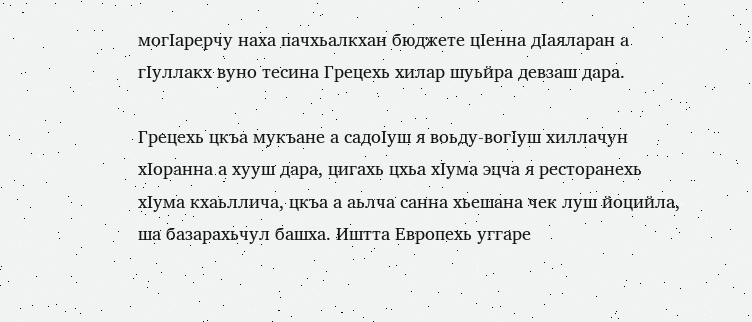могIарерчу наха пачхьалкхан бюджете цIенна дIаяларан а гIуллакх вуно тесина Грецехь хилар шуьйра девзаш дара.

Грецехь цкъа мукъане а садоIуш я воьду-вогIуш хиллачун хIоранна а хууш дара, цигахь цхьа хIума эцча я ресторанехь хIума кхаьллича, цкъа а аьлча санна хьешана чек луш йоцийла, ша базарахьчул башха. Иштта Европехь уггаре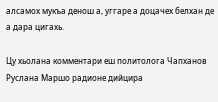алсамох мукъа денош а, уггаре а доцачех белхан де а дара цигахь.

Цу хьолана комментари еш политолога Чапханов Руслана Маршо радионе дийцира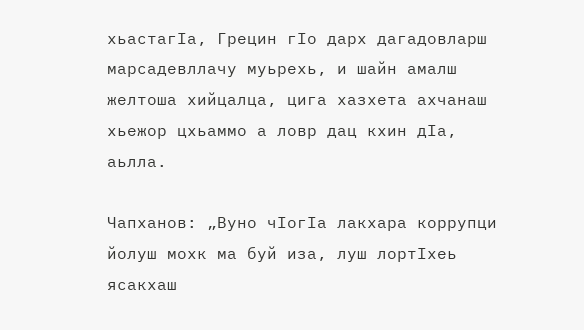хьастагIа, Грецин гIо дарх дагадовларш марсадевллачу муьрехь, и шайн амалш желтоша хийцалца, цига хазхета ахчанаш хьежор цхьаммо а ловр дац кхин дIа, аьлла.

Чапханов: „Вуно чIогIа лакхара коррупци йолуш мохк ма буй иза, луш лортIхеь ясакхаш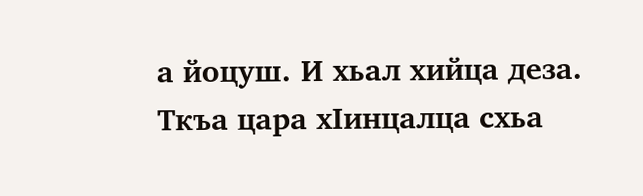а йоцуш. И хьал хийца деза. Ткъа цара хIинцалца схьа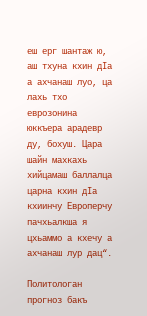еш ерг шантаж ю, аш тхуна кхин дIа а ахчанаш луо, ца лахь тхо еврозонина юккъера арадевр ду, бохуш. Цара шайн махкахь хийцамаш баллалца царна кхин дIа кхиинчу Европерчу пачхьалкша я цхьаммо а кхечу а ахчанаш лур дац“.

Политологан прогноз бакъ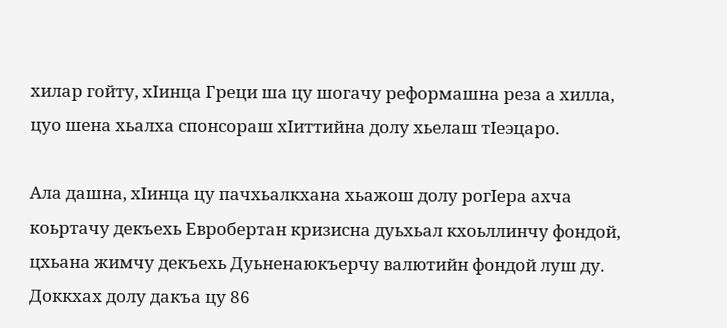хилар гойту, хIинца Греци ша цу шогачу реформашна реза а хилла, цуо шена хьалха спонсораш хIиттийна долу хьелаш тIеэцаро.

Ала дашна, хIинца цу пачхьалкхана хьажош долу рогIера ахча коьртачу декъехь Евробертан кризисна дуьхьал кхоьллинчу фондой, цхьана жимчу декъехь Дуьненаюкъерчу валютийн фондой луш ду. Доккхах долу дакъа цу 86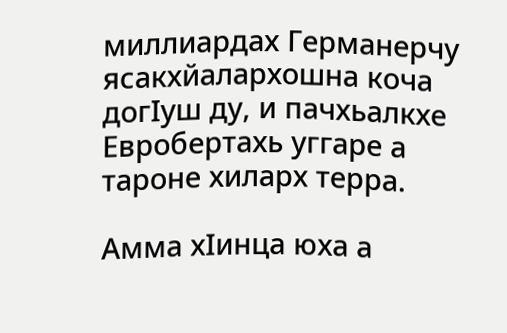миллиардах Германерчу ясакхйалархошна коча догIуш ду, и пачхьалкхе Евробертахь уггаре а тароне хиларх терра.

Амма хIинца юха а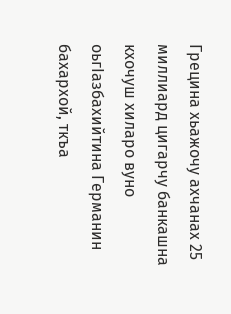Грецина хьажочу ахчанах 25 миллиард цигарчу банкашна кхочуш хиларо вуно оьгIазбахийтина Германин бахархой, ткъа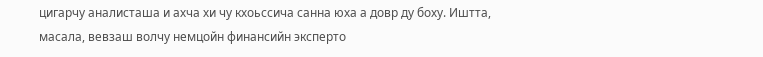цигарчу аналисташа и ахча хи чу кхоьссича санна юха а довр ду боху. Иштта, масала, вевзаш волчу немцойн финансийн эксперто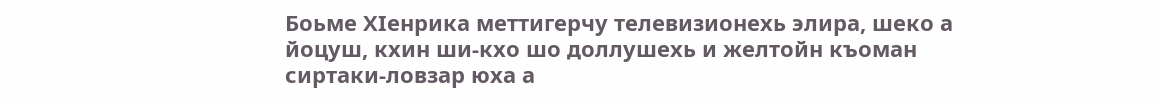Боьме ХIенрика меттигерчу телевизионехь элира, шеко а йоцуш, кхин ши-кхо шо доллушехь и желтойн къоман сиртаки-ловзар юха а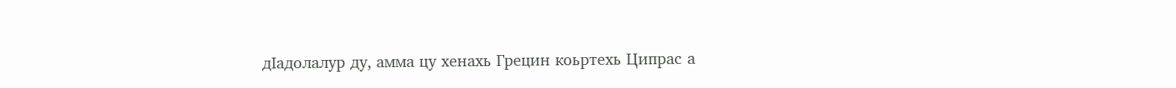дIадолалур ду, амма цу хенахь Грецин коьртехь Ципрас а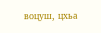воцуш, цхьа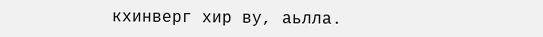кхинверг хир ву, аьлла.